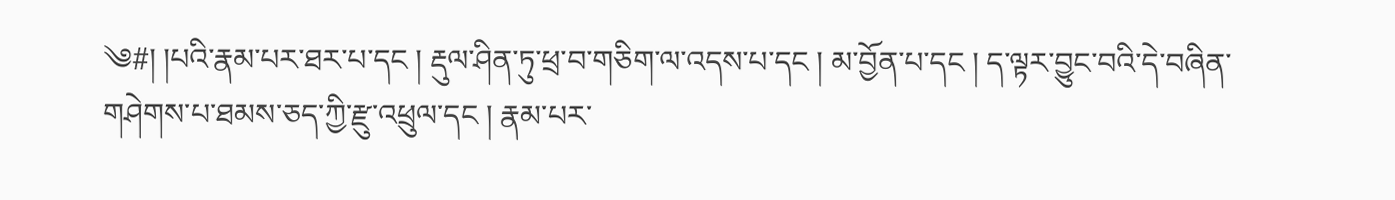༄#། །པའི་རྣམ་པར་ཐར་པ་དང ། རྡུལ་ཤིན་ཏུ་ཕྲ་བ་གཅིག་ལ་འདས་པ་དང ། མ་བྱོན་པ་དང ། ད་ལྟར་བྱུང་བའི་དེ་བཞིན་གཤེགས་པ་ཐམས་ཅད་ཀྱི་རྫུ་འཕྲུལ་དང ། རྣམ་པར་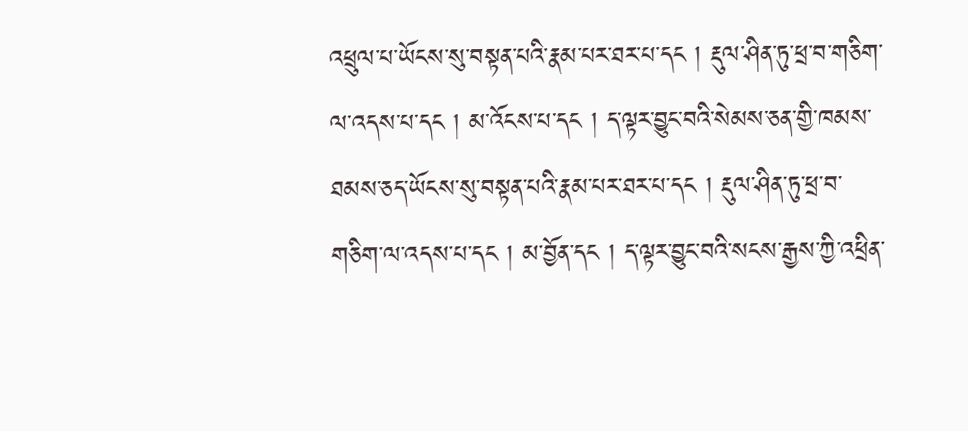འཕྲུལ་པ་ཡོངས་སུ་བསྟན་པའི་རྣམ་པར་ཐར་པ་དང ། རྡུལ་ཤིན་ཏུ་ཕྲ་བ་གཅིག་ལ་འདས་པ་དང ། མ་འོངས་པ་དང ། ད་ལྟར་བྱུང་བའི་སེམས་ཅན་གྱི་ཁམས་ཐམས་ཅད་ཡོངས་སུ་བསྟན་པའི་རྣམ་པར་ཐར་པ་དང ། རྡུལ་ཤིན་ཏུ་ཕྲ་བ་གཅིག་ལ་འདས་པ་དང ། མ་བྱོན་དང ། ད་ལྟར་བྱུང་བའི་སངས་རྒྱས་ཀྱི་འཕྲིན་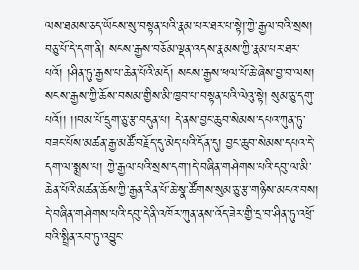ལས་ཐམས་ཅད་ཡོངས་སུ་བསྟན་པའི་རྣམ་པར་ཐར་པ་སྟེ།་ཀྱེ་རྒྱལ་བའི་སྲས། བཅུ་པོ་དེ་དག་ནི། སངས་རྒྱས་བཅོམ་ལྡན་འདས་རྣམས་ཀྱི་རྣམ་པར་ཐར་པའོ། །ཤིན་ཏུ་རྒྱས་པ་ཆེན་པོའི་མདོ། སངས་རྒྱས་ཕལ་པོ་ཆེ་ཞེས་བྱ་བ་ལས། སངས་རྒྱས་ཀྱི་ཆོས་བསམ་གྱིས་མི་ཁྱབ་པ་བསྟན་པའི་ལེའུ་སྟེ། སུམ་ཅུ་དགུ་པའོ།། །།བམ་པོ་དྲུག་ཅུ་རྩ་བདུན་པ། དེ་ནས་བྱང་ཆུབ་སེམས་དཔའ་ཀུན་ཏུ་བཟང་པོས་མཚན་རྒྱ་མཚོ་བརྗོད་དུ་མེད་པའི་དོན་དུ། བྱང་ཆུབ་སེམས་དཔའ་དེ་དག་ལ་སྨྲས་པ། ཀྱེ་རྒྱལ་པའི་སྲས་དག་།དེ་བཞིན་གཤེགས་པའི་དབུ་ལ་མི་ཆེན་པོའི་མཚན་ཆོས་ཀྱི་རྒྱན་རིན་པོ་ཆེ་སྣ་ཚོགས་སུམ་ཅུ་རྩ་གཉིས་མངའ་བས། དེ་བཞིན་གཤེགས་པའི་དབུ་དེ་ནི་འཁོར་ཀུན་ནས་འོད་ཟེར་གྱི་དྲ་བ་ཤིན་ཏུ་འཕྲོ་བའི་སྤྲིན་རབ་ཏུ་འབྱུང་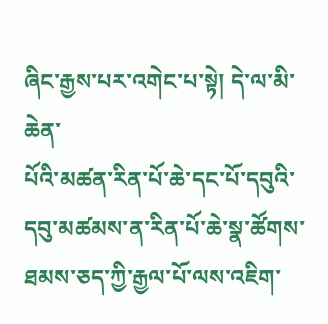ཞིང་རྒྱས་པར་འགེང་པ་སྟེ། དེ་ལ་མི་ཆེན་
པོའི་མཚན་རིན་པོ་ཆེ་དང་པོ་དབུའི་དབུ་མཚམས་ན་རིན་པོ་ཆེ་སྣ་ཚོགས་ཐམས་ཅད་ཀྱི་རྒྱལ་པོ་ལས་འཇིག་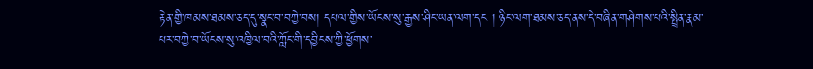རྟེན་གྱི་ཁམས་ཐམས་ཅད་དུ་སྣང་བ་བཀྱེ་བས། དཔལ་གྱིས་ཡོངས་སུ་རྒྱས་ཤིང་ཡན་ལག་དང ། ཉིང་ལག་ཐམས་ཅད་ནས་དེ་བཞིན་གཤེགས་པའི་སྤྲིན་རྣམ་པར་བཀྱེ་བ་ཡོངས་སུ་འཁྱིལ་བའི་ཀློང་གི་དབྱིངས་ཀྱི་ཕྱོགས་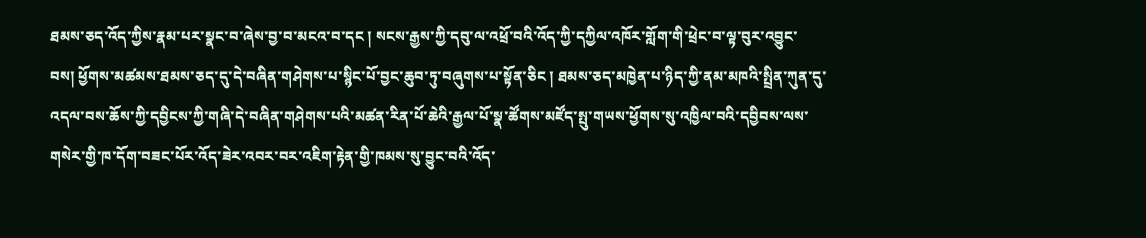ཐམས་ཅད་འོད་ཀྱིས་རྣམ་པར་སྣང་བ་ཞེས་བྱ་བ་མངའ་བ་དང ། སངས་རྒྱས་ཀྱི་དབུ་ལ་འཕྲོ་བའི་འོད་ཀྱི་དཀྱིལ་འཁོར་གློག་གི་ཕྲེང་བ་ལྟ་བུར་འབྱུང་བས། ཕྱོགས་མཚམས་ཐམས་ཅད་དུ་དེ་བཞིན་གཤེགས་པ་སྙིང་པོ་བྱང་ཆུབ་ཏུ་བཞུགས་པ་སྟོན་ཅིང ། ཐམས་ཅད་མཁྱེན་པ་ཉིད་ཀྱི་ནམ་མཁའི་སྤྲིན་ཀུན་དུ་འདལ་བས་ཆོས་ཀྱི་དབྱིངས་ཀྱི་གཞི་དེ་བཞིན་གཤེགས་པའི་མཚན་རིན་པོ་ཆེའི་རྒྱལ་པོ་སྣ་ཚོགས་མཛོད་སྤུ་གཡས་ཕྱོགས་སུ་འཁྱིལ་བའི་དབྱིབས་ལས་གསེར་གྱི་ཁ་དོག་བཟང་པོར་འོད་ཟེར་འབར་བར་འཇིག་རྟེན་གྱི་ཁམས་སུ་བྱུང་བའི་འོད་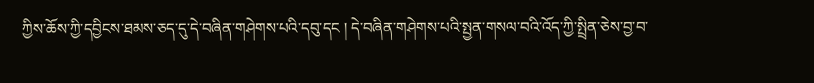ཀྱིས་ཆོས་ཀྱི་དབྱིངས་ཐམས་ཅད་དུ་དེ་བཞིན་གཤེགས་པའི་དབུ་དང ། དེ་བཞིན་གཤེགས་པའི་སྤྱན་གསལ་བའི་འོད་ཀྱི་སྤྲིན་ཅེས་བྱ་བ་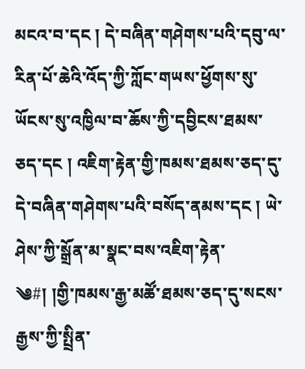མངའ་བ་དང ། དེ་བཞིན་གཤེགས་པའི་དབུ་ལ་རིན་པོ་ཆེའི་འོད་ཀྱི་ཀློང་གཡས་ཕྱོགས་སུ་ཡོངས་སུ་འཁྱིལ་བ་ཆོས་ཀྱི་དབྱིངས་ཐམས་ཅད་དང ། འཇིག་རྟེན་གྱི་ཁམས་ཐམས་ཅད་དུ་དེ་བཞིན་གཤེགས་པའི་བསོད་ནམས་དང ། ཡེ་ཤེས་ཀྱི་སྒྲོན་མ་སྣང་བས་འཇིག་རྟེན་
༄#། །གྱི་ཁམས་རྒྱ་མཚོ་ཐམས་ཅད་དུ་སངས་རྒྱས་ཀྱི་སྤྲིན་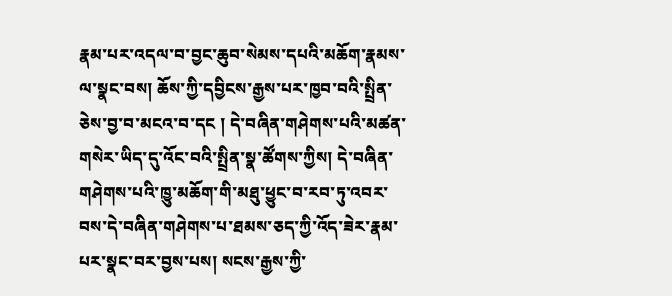རྣམ་པར་འདལ་བ་བྱང་ཆུབ་སེམས་དཔའི་མཆོག་རྣམས་ལ་སྣང་བས། ཆོས་ཀྱི་དབྱིངས་རྒྱས་པར་ཁྱབ་བའི་སྤྲིན་ཅེས་བྱ་བ་མངའ་བ་དང ། དེ་བཞིན་གཤེགས་པའི་མཚན་གསེར་ཡིད་དུ་འོང་བའི་སྤྲིན་སྣ་ཚོགས་ཀྱིས། དེ་བཞིན་གཤེགས་པའི་ཁྱུ་མཆོག་གི་མཐུ་ཕྱུང་བ་རབ་ཏུ་འབར་བས་དེ་བཞིན་གཤེགས་པ་ཐམས་ཅད་ཀྱི་འོད་ཟེར་རྣམ་པར་སྣང་བར་བྱས་པས། སངས་རྒྱས་ཀྱི་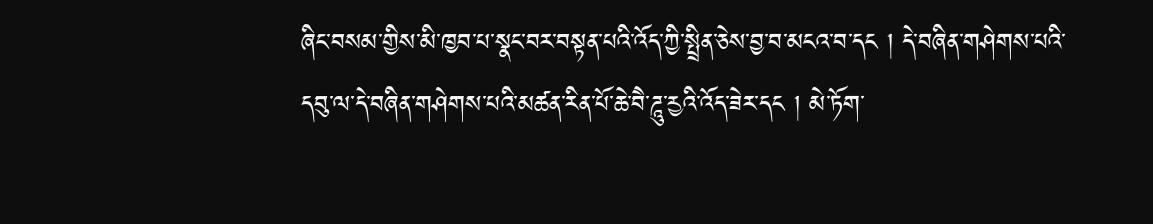ཞིང་བསམ་གྱིས་མི་ཁྱབ་པ་སྣང་བར་བསྟན་པའི་འོད་ཀྱི་སྤྲིན་ཅེས་བྱ་བ་མངའ་བ་དང ། དེ་བཞིན་གཤེགས་པའི་དབུ་ལ་དེ་བཞིན་གཤེགས་པའི་མཚན་རིན་པོ་ཆེ་བཻ་ཌཱུ་རྱའི་འོད་ཟེར་དང ། མེ་ཏོག་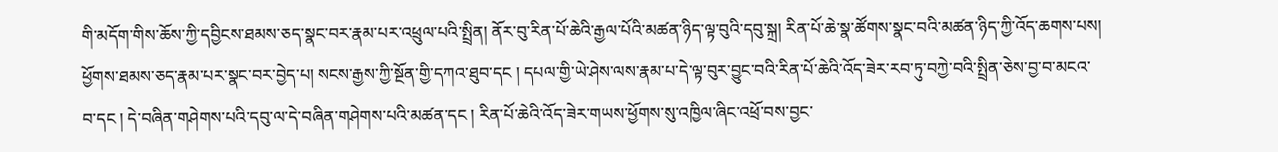གི་མདོག་གིས་ཆོས་ཀྱི་དབྱིངས་ཐམས་ཅད་སྣང་བར་རྣམ་པར་འཕྲུལ་པའི་སྤྲིན། ནོར་བུ་རིན་པོ་ཆེའི་རྒྱལ་པོའི་མཚན་ཉིད་ལྟ་བུའི་དབུ་སྐྲ། རིན་པོ་ཆེ་སྣ་ཚོགས་སྣང་བའི་མཚན་ཉིད་ཀྱི་འོད་ཆགས་པས། ཕྱོགས་ཐམས་ཅད་རྣམ་པར་སྣང་བར་བྱེད་པ། སངས་རྒྱས་ཀྱི་སྔོན་གྱི་དཀའ་ཐུབ་དང ། དཔལ་གྱི་ཡེ་ཤེས་ལས་རྣམ་པ་དེ་ལྟ་བུར་བྱུང་བའི་རིན་པོ་ཆེའི་འོད་ཟེར་རབ་ཏུ་བཀྱེ་བའི་སྤྲིན་ཅེས་བྱ་བ་མངའ་བ་དང ། དེ་བཞིན་གཤེགས་པའི་དབུ་ལ་དེ་བཞིན་གཤེགས་པའི་མཚན་དང ། རིན་པོ་ཆེའི་འོད་ཟེར་གཡས་ཕྱོགས་སུ་འཁྱིལ་ཞིང་འཕྲོ་བས་བྱང་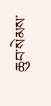ཆུབ་སེམས་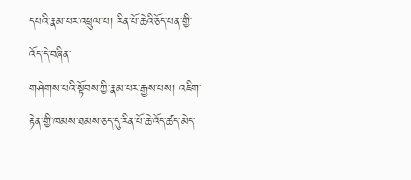དཔའི་རྣམ་པར་འཕྲུལ་པ། རིན་པོ་ཆེའི་ཅོད་པན་གྱི་འོད་དེ་བཞིན་
གཤེགས་པའི་སྟོབས་ཀྱི་རྣམ་པར་རྒྱས་པས། འཇིག་རྟེན་གྱི་ཁམས་ཐམས་ཅད་དུ་རིན་པོ་ཆེ་འོད་ཚད་མེད་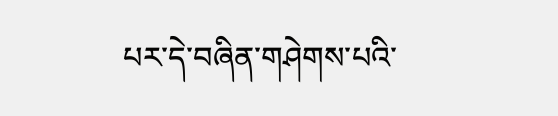པར་དེ་བཞིན་གཤེགས་པའི་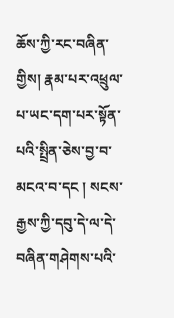ཆོས་ཀྱི་རང་བཞིན་གྱིས། རྣམ་པར་འཕྲུལ་པ་ཡང་དག་པར་སྟོན་པའི་སྤྲིན་ཅེས་བྱ་བ་མངའ་བ་དང ། སངས་རྒྱས་ཀྱི་དབུ་དེ་ལ་དེ་བཞིན་གཤེགས་པའི་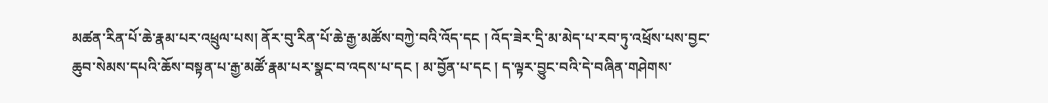མཚན་རིན་པོ་ཆེ་རྣམ་པར་འཕྲུལ་པས། ནོར་བུ་རིན་པོ་ཆེ་རྒྱ་མཚོས་བཀྱེ་བའི་འོད་དང ། འོད་ཟེར་དྲི་མ་མེད་པ་རབ་ཏུ་འཕྲོས་པས་བྱང་ཆུབ་སེམས་དཔའི་ཆོས་བསྟན་པ་རྒྱ་མཚོ་རྣམ་པར་སྣང་བ་འདས་པ་དང ། མ་བྱོན་པ་དང ། ད་ལྟར་བྱུང་བའི་དེ་བཞིན་གཤེགས་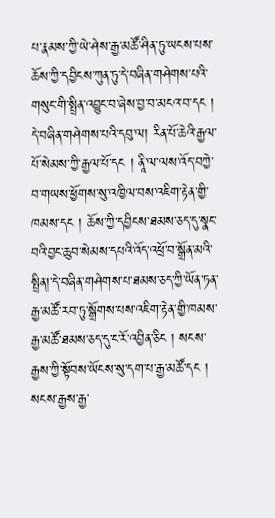པ་རྣམས་ཀྱི་ཡེ་ཤེས་རྒྱ་མཚོ་ཤིན་ཏུ་ཡངས་པས་ཆོས་ཀྱི་དབྱིངས་ཀུན་ཏུ་དེ་བཞིན་གཤེགས་པའི་གསུང་གི་སྤྲིན་འབྱུང་བ་ཞེས་བྱ་བ་མངའ་བ་དང ། དེ་བཞིན་གཤེགས་པའི་དབུ་ལ། རིན་པོ་ཆེའི་རྒྱལ་པོ་སེམས་ཀྱི་རྒྱལ་པོ་དང ། ནཱི་ལ་ལས་འོད་བཀྱེ་བ་གཡས་ཕྱོགས་སུ་འཁྱིལ་བས་འཇིག་རྟེན་གྱི་ཁམས་དང ། ཆོས་ཀྱི་དབྱིངས་ཐམས་ཅད་དུ་སྣང་བའི་བྱང་ཆུབ་སེམས་དཔའི་འོད་འཕྲོ་བ་སྒྲོན་མའི་སྤྲིན།་དེ་བཞིན་གཤེགས་པ་ཐམས་ཅད་ཀྱི་ཡོན་ཏན་རྒྱ་མཚོ་རབ་ཏུ་སྒྲོགས་པས་འཇིག་རྟེན་གྱི་ཁམས་རྒྱ་མཚོ་ཐམས་ཅད་དུ་ང་རོ་འབྱིན་ཅིང ། སངས་རྒྱས་ཀྱི་སྟོབས་ཡོངས་སུ་དག་པ་རྒྱ་མཚོ་དང ། སངས་རྒྱས་རྒྱ་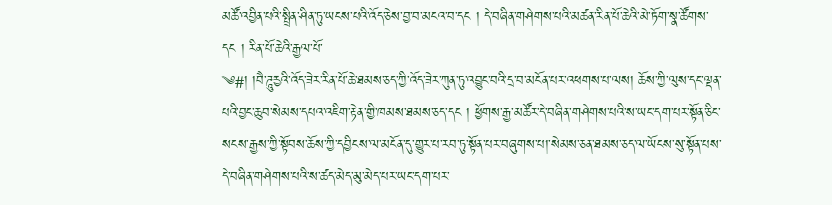མཚོ་འབྱིན་པའི་སྤྲིན་ཤིན་ཏུ་ཡངས་པའི་འོད་ཅེས་བྱ་བ་མངའ་བ་དང ། དེ་བཞིན་གཤེགས་པའི་མཚན་རིན་པོ་ཆེའི་མེ་ཏོག་སྣ་ཚོགས་དང ། རིན་པོ་ཆེའི་རྒྱལ་པོ་
༄#། །བཻ་ཌཱུརྱའི་འོད་ཟེར་རིན་པོ་ཆེ་ཐམས་ཅད་ཀྱི་འོད་ཟེར་ཀུན་ཏུ་འབྱུང་བའི་དྲ་བ་མངོན་པར་འཕགས་པ་ལས། ཆོས་ཀྱི་ལུས་དང་ལྡན་པའི་བྱང་ཆུབ་སེམས་དཔའ་འཇིག་རྟེན་གྱི་ཁམས་ཐམས་ཅད་དང ། ཕྱོགས་རྒྱ་མཚོར་དེ་བཞིན་གཤེགས་པའི་ས་ཡང་དག་པར་སྟོན་ཅིང་སངས་རྒྱས་ཀྱི་སྟོབས་ཆོས་ཀྱི་དབྱིངས་ལ་མངོན་དུ་གྱུར་པ་རབ་ཏུ་སྟོན་པར་བཞུགས་པ།་སེམས་ཅན་ཐམས་ཅད་ལ་ཡོངས་སུ་སྟོན་པས་དེ་བཞིན་གཤེགས་པའི་ས་ཚད་མེད་མུ་མེད་པར་ཡང་དག་པར་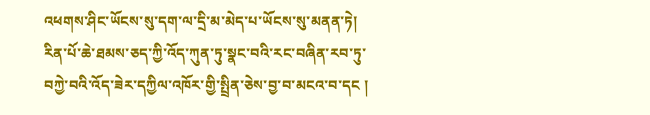འཕགས་ཤིང་ཡོངས་སུ་དག་ལ་དྲི་མ་མེད་པ་ཡོངས་སུ་མནན་ཏེ། རིན་པོ་ཆེ་ཐམས་ཅད་ཀྱི་འོད་ཀུན་ཏུ་སྣང་བའི་རང་བཞིན་རབ་ཏུ་བཀྱེ་བའི་འོད་ཟེར་དཀྱིལ་འཁོར་གྱི་སྤྲིན་ཅེས་བྱ་བ་མངའ་བ་དང །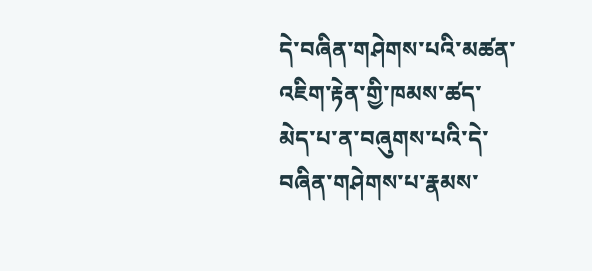དེ་བཞིན་གཤེགས་པའི་མཚན་འཇིག་རྟེན་གྱི་ཁམས་ཚད་མེད་པ་ན་བཞུགས་པའི་དེ་བཞིན་གཤེགས་པ་རྣམས་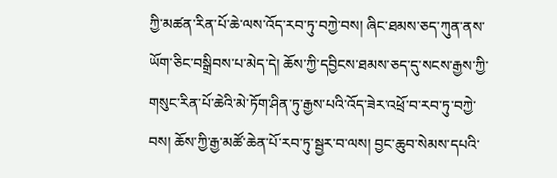ཀྱི་མཚན་རིན་པོ་ཆེ་ལས་འོད་རབ་ཏུ་བཀྱེ་བས། ཞིང་ཐམས་ཅད་ཀུན་ནས་ཡོག་ཅིང་བསྒྲིབས་པ་མེད་དེ། ཆོས་ཀྱི་དབྱིངས་ཐམས་ཅད་དུ་སངས་རྒྱས་ཀྱི་གསུང་རིན་པོ་ཆེའི་མེ་ཏོག་ཤིན་ཏུ་རྒྱས་པའི་འོད་ཟེར་འཕྲོ་བ་རབ་ཏུ་བཀྱེ་བས། ཆོས་ཀྱི་རྒྱ་མཚོ་ཆེན་པོ་རབ་ཏུ་སྦྱར་བ་ལས། བྱང་ཆུབ་སེམས་དཔའི་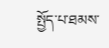སྤྱོད་པ་ཐམས་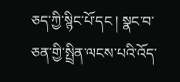ཅད་ཀྱི་སྙིང་པོ་དང ། སྣང་བ་ཅན་གྱི་སྤྲིན་ལངས་པའི་འོད་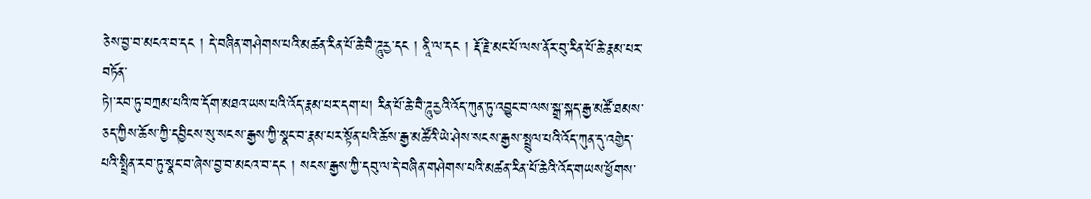ཅེས་བྱ་བ་མངའ་བ་དང ། དེ་བཞིན་གཤེགས་པའི་མཚན་རིན་པོ་ཆེ་བཻ་ཌཱུརྱ་དང ། ནཱི་ལ་དང ། རྡོ་རྗེ་མང་པོ་ལས་ནོར་བུ་རིན་པོ་ཆེ་རྣམ་པར་བཏོན་
ཏེ།་རབ་ཏུ་བཀྲམ་པའི་ཁ་དོག་མཐའ་ཡས་པའི་འོད་རྣམ་པར་དག་པ། རིན་པོ་ཆེ་བཻ་ཌཱུརྱའི་འོད་ཀུན་ཏུ་འབྱུང་བ་ལས་སྒྲ་སྐད་རྒྱ་མཚོ་ཐམས་ཅད་ཀྱིས་ཆོས་ཀྱི་དབྱིངས་སུ་སངས་རྒྱས་ཀྱི་སྣང་བ་རྣམ་པར་སྟོན་པའི་ཆོས་རྒྱ་མཚོའི་ཡེ་ཤེས་སངས་རྒྱས་སྤྲུལ་པའི་འོད་ཀུན་དུ་འགྱེད་པའི་སྤྲིན་རབ་ཏུ་སྣང་བ་ཞེས་བྱ་བ་མངའ་བ་དང ། སངས་རྒྱས་ཀྱི་དབུ་ལ་དེ་བཞིན་གཤེགས་པའི་མཚན་རིན་པོ་ཆེའི་འོད་གཡས་ཕྱོགས་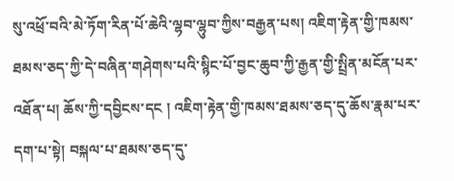སུ་འཕྲོ་བའི་མེ་ཏོག་རིན་པོ་ཆེའི་ལྷབ་ལྷུབ་ཀྱིས་བརྒྱན་པས། འཇིག་རྟེན་གྱི་ཁམས་ཐམས་ཅད་ཀྱི་དེ་བཞིན་གཤེགས་པའི་སྙིང་པོ་བྱང་ཆུབ་ཀྱི་རྒྱན་གྱི་སྤྲིན་མངོན་པར་འཐོན་པ། ཆོས་ཀྱི་དབྱིངས་དང ། འཇིག་རྟེན་གྱི་ཁམས་ཐམས་ཅད་དུ་ཆོས་རྣམ་པར་དག་པ་སྟེ། བསྐལ་པ་ཐམས་ཅད་དུ་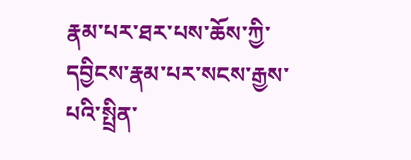རྣམ་པར་ཐར་པས་ཆོས་ཀྱི་དབྱིངས་རྣམ་པར་སངས་རྒྱས་པའི་སྤྲིན་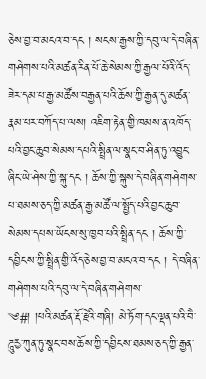ཅེས་བྱ་བ་མངའ་བ་དང ། སངས་རྒྱས་ཀྱི་དབུ་ལ་དེ་བཞིན་གཤེགས་པའི་མཚན་རིན་པོ་ཆེ་སེམས་ཀྱི་རྒྱལ་པོའི་འོད་ཟེར་དམ་པ་རྒྱ་མཚོས་བརྒྱན་པའི་ཆོས་ཀྱི་རྒྱན་དུ་མཚན་རྣམ་པར་བཀོད་པ་ལས། འཇིག་རྟེན་གྱི་ཁམས་ན་འཁོད་པའི་བྱང་ཆུབ་སེམས་དཔའི་སྤྲིན་ལ་སྣང་བ་ཤིན་ཏུ་འབྱུང་ཞིང་ཡེ་ཤེས་ཀྱི་སྐུ་དང ། ཆོས་ཀྱི་སྐུས་དེ་བཞིན་གཤེགས་པ་ཐམས་ཅད་ཀྱི་མཚན་རྒྱ་མཚོ་ལ་སྤྱོད་པའི་བྱང་ཆུབ་སེམས་དཔས་ཡོངས་སུ་ཁྱབ་པའི་སྤྲིན་དང ། ཆོས་ཀྱི་དབྱིངས་ཀྱི་སྤྲིན་གྱི་འོད་ཅེས་བྱ་བ་མངའ་བ་དང ། དེ་བཞིན་གཤེགས་པའི་དབུ་ལ་དེ་བཞིན་གཤེགས་
༄#། །པའི་མཚན་རྡོ་རྗེའི་གཞི། མེ་ཏོག་དང་ལྡན་པའི་བཻ་ཌཱུརྱ་ཀུན་ཏུ་སྣང་བས་ཆོས་ཀྱི་དབྱིངས་ཐམས་ཅད་ཀྱི་རྒྱན་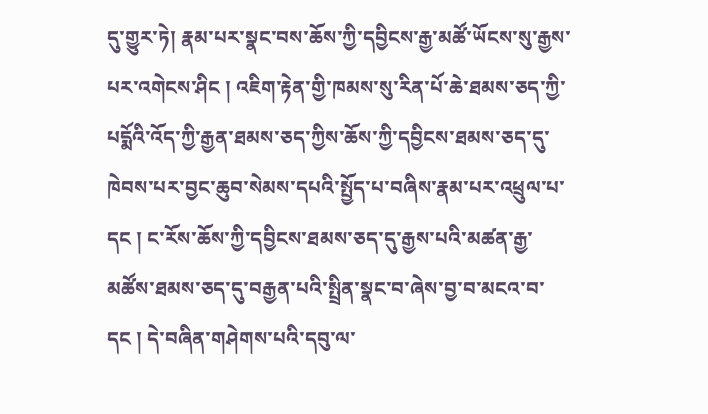དུ་གྱུར་ཏེ། རྣམ་པར་སྣང་བས་ཆོས་ཀྱི་དབྱིངས་རྒྱ་མཚོ་ཡོངས་སུ་རྒྱས་པར་འགེངས་ཤིང ། འཇིག་རྟེན་གྱི་ཁམས་སུ་རིན་པོ་ཆེ་ཐམས་ཅད་ཀྱི་པདྨོའི་འོད་ཀྱི་རྒྱན་ཐམས་ཅད་ཀྱིས་ཆོས་ཀྱི་དབྱིངས་ཐམས་ཅད་དུ་ཁེབས་པར་བྱང་ཆུབ་སེམས་དཔའི་སྤྱོད་པ་བཞིས་རྣམ་པར་འཕྲུལ་པ་དང ། ང་རོས་ཆོས་ཀྱི་དབྱིངས་ཐམས་ཅད་དུ་རྒྱས་པའི་མཚན་རྒྱ་མཚོས་ཐམས་ཅད་དུ་བརྒྱན་པའི་སྤྲིན་སྣང་བ་ཞེས་བྱ་བ་མངའ་བ་དང ། དེ་བཞིན་གཤེགས་པའི་དབུ་ལ་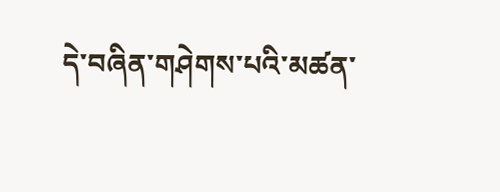དེ་བཞིན་གཤེགས་པའི་མཚན་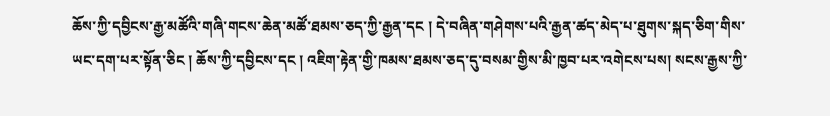ཆོས་ཀྱི་དབྱིངས་རྒྱ་མཚོའི་གཞི་གངས་ཆེན་མཚོ་ཐམས་ཅད་ཀྱི་རྒྱན་དང ། དེ་བཞིན་གཤེགས་པའི་རྒྱན་ཚད་མེད་པ་ཐུགས་སྐད་ཅིག་གིས་ཡང་དག་པར་སྟོན་ཅིང ། ཆོས་ཀྱི་དབྱིངས་དང ། འཇིག་རྟེན་གྱི་ཁམས་ཐམས་ཅད་དུ་བསམ་གྱིས་མི་ཁྱབ་པར་འགེངས་པས། སངས་རྒྱས་ཀྱི་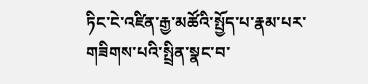ཏིང་ངེ་འཛིན་རྒྱ་མཚོའི་སྤྱོད་པ་རྣམ་པར་གཟིགས་པའི་སྤྲིན་སྣང་བ་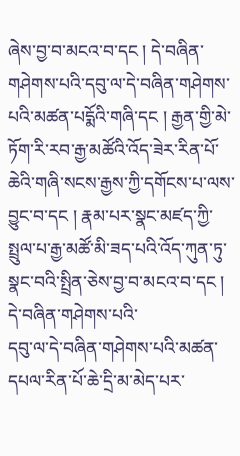ཞེས་བྱ་བ་མངའ་བ་དང ། དེ་བཞིན་གཤེགས་པའི་དབུ་ལ་དེ་བཞིན་གཤེགས་པའི་མཚན་པདྨོའི་གཞི་དང ། རྒྱན་གྱི་མེ་ཏོག་རི་རབ་རྒྱ་མཚོའི་འོད་ཟེར་རིན་པོ་ཆེའི་གཞི་སངས་རྒྱས་ཀྱི་དགོངས་པ་ལས་བྱུང་བ་དང ། རྣམ་པར་སྣང་མཛད་ཀྱི་སྤྲུལ་པ་རྒྱ་མཚོ་མི་ཟད་པའི་འོད་ཀུན་ཏུ་སྣང་བའི་སྤྲིན་ཅེས་བྱ་བ་མངའ་བ་དང ། དེ་བཞིན་གཤེགས་པའི་
དབུ་ལ་དེ་བཞིན་གཤེགས་པའི་མཚན་དཔལ་རིན་པོ་ཆེ་དྲི་མ་མེད་པར་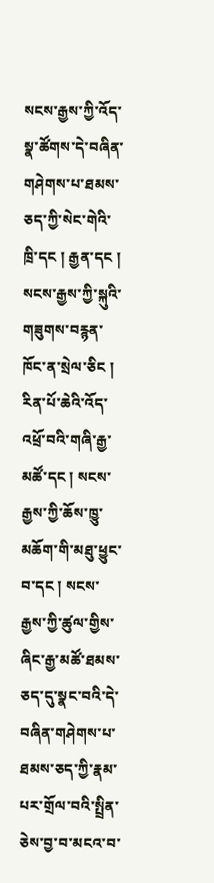སངས་རྒྱས་ཀྱི་འོད་སྣ་ཚོགས་དེ་བཞིན་གཤེགས་པ་ཐམས་ཅད་ཀྱི་སེང་གེའི་ཁྲི་དང ། རྒྱན་དང ། སངས་རྒྱས་ཀྱི་སྐུའི་གཟུགས་བརྙན་ཁོང་ན་སྲེལ་ཅིང ། རིན་པོ་ཆེའི་འོད་འཕྲོ་བའི་གཞི་རྒྱ་མཚོ་དང ། སངས་རྒྱས་ཀྱི་ཆོས་ཁྱུ་མཆོག་གི་མཐུ་ཕྱུང་བ་དང ། སངས་རྒྱས་ཀྱི་ཚུལ་གྱིས་ཞིང་རྒྱ་མཚོ་ཐམས་ཅད་དུ་སྣང་བའི་དེ་བཞིན་གཤེགས་པ་ཐམས་ཅད་ཀྱི་རྣམ་པར་གྲོལ་བའི་སྤྲིན་ཅེས་བྱ་བ་མངའ་བ་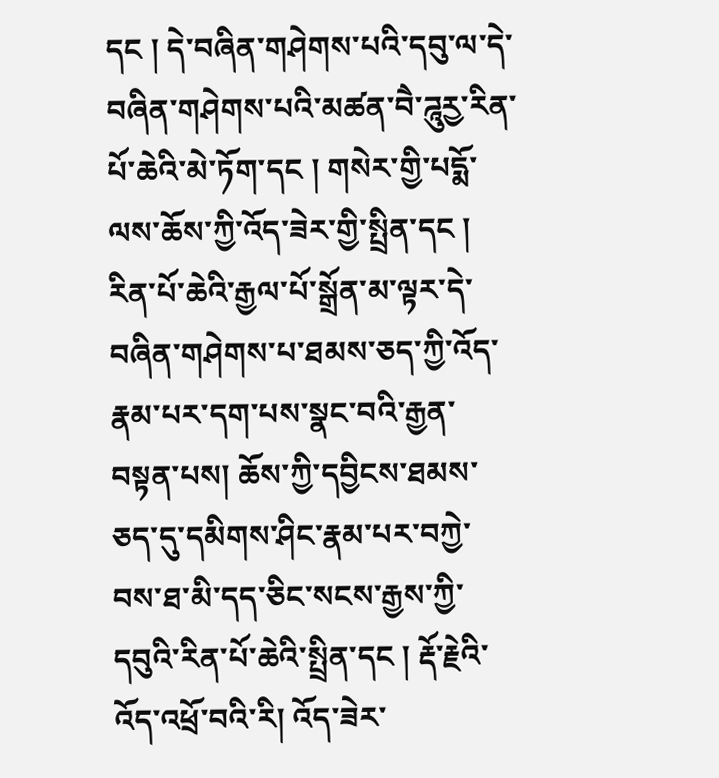དང ། དེ་བཞིན་གཤེགས་པའི་དབུ་ལ་དེ་བཞིན་གཤེགས་པའི་མཚན་བཻ་ཌཱུརྱ་རིན་པོ་ཆེའི་མེ་ཏོག་དང ། གསེར་གྱི་པདྨོ་ལས་ཆོས་ཀྱི་འོད་ཟེར་གྱི་སྤྲིན་དང ། རིན་པོ་ཆེའི་རྒྱལ་པོ་སྒྲོན་མ་ལྟར་དེ་བཞིན་གཤེགས་པ་ཐམས་ཅད་ཀྱི་འོད་རྣམ་པར་དག་པས་སྣང་བའི་རྒྱན་བསྟན་པས། ཆོས་ཀྱི་དབྱིངས་ཐམས་ཅད་དུ་དམིགས་ཤིང་རྣམ་པར་བཀྱེ་བས་ཐ་མི་དད་ཅིང་སངས་རྒྱས་ཀྱི་དབུའི་རིན་པོ་ཆེའི་སྤྲིན་དང ། རྡོ་རྗེའི་འོད་འཕྲོ་བའི་རི། འོད་ཟེར་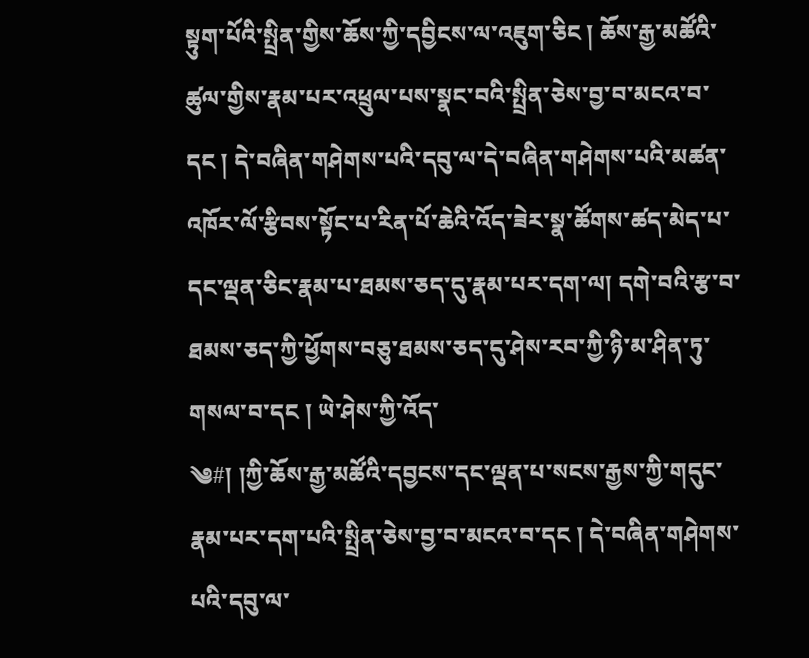སྟུག་པོའི་སྤྲིན་གྱིས་ཆོས་ཀྱི་དབྱིངས་ལ་འཇུག་ཅིང ། ཆོས་རྒྱ་མཚོའི་ཚུལ་གྱིས་རྣམ་པར་འཕྲུལ་པས་སྣང་བའི་སྤྲིན་ཅེས་བྱ་བ་མངའ་བ་དང ། དེ་བཞིན་གཤེགས་པའི་དབུ་ལ་དེ་བཞིན་གཤེགས་པའི་མཚན་འཁོར་ལོ་རྩིབས་སྟོང་པ་རིན་པོ་ཆེའི་འོད་ཟེར་སྣ་ཚོགས་ཚད་མེད་པ་དང་ལྡན་ཅིང་རྣམ་པ་ཐམས་ཅད་དུ་རྣམ་པར་དག་ལ། དགེ་བའི་རྩ་བ་ཐམས་ཅད་ཀྱི་ཕྱོགས་བཅུ་ཐམས་ཅད་དུ་ཤེས་རབ་ཀྱི་ཉི་མ་ཤིན་ཏུ་གསལ་བ་དང ། ཡེ་ཤེས་ཀྱི་འོད་
༄#། །ཀྱི་ཆོས་རྒྱ་མཚོའི་དབྱངས་དང་ལྡན་པ་སངས་རྒྱས་ཀྱི་གདུང་རྣམ་པར་དག་པའི་སྤྲིན་ཅེས་བྱ་བ་མངའ་བ་དང ། དེ་བཞིན་གཤེགས་པའི་དབུ་ལ་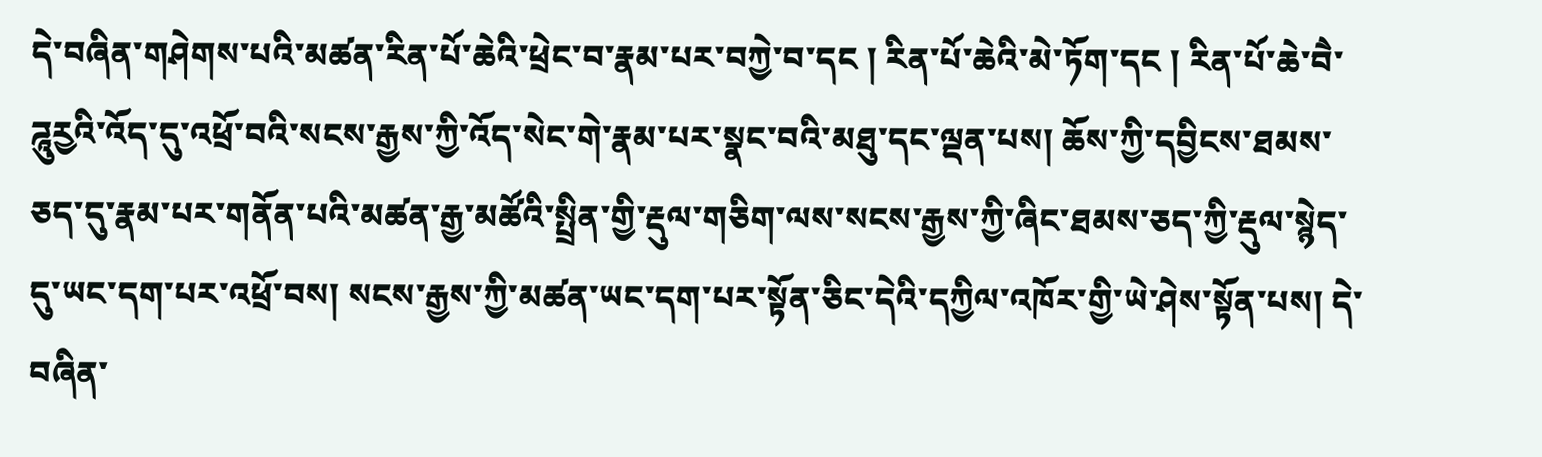དེ་བཞིན་གཤེགས་པའི་མཚན་རིན་པོ་ཆེའི་ཕྲེང་བ་རྣམ་པར་བཀྱེ་བ་དང ། རིན་པོ་ཆེའི་མེ་ཏོག་དང ། རིན་པོ་ཆེ་བཻ་ཌཱུརྱའི་འོད་དུ་འཕྲོ་བའི་སངས་རྒྱས་ཀྱི་འོད་སེང་གེ་རྣམ་པར་སྣང་བའི་མཐུ་དང་ལྡན་པས། ཆོས་ཀྱི་དབྱིངས་ཐམས་ཅད་དུ་རྣམ་པར་གནོན་པའི་མཚན་རྒྱ་མཚོའི་སྤྲིན་གྱི་རྡུལ་གཅིག་ལས་སངས་རྒྱས་ཀྱི་ཞིང་ཐམས་ཅད་ཀྱི་རྡུལ་སྙེད་དུ་ཡང་དག་པར་འཕྲོ་བས། སངས་རྒྱས་ཀྱི་མཚན་ཡང་དག་པར་སྟོན་ཅིང་དེའི་དཀྱིལ་འཁོར་གྱི་ཡེ་ཤེས་སྟོན་པས། དེ་བཞིན་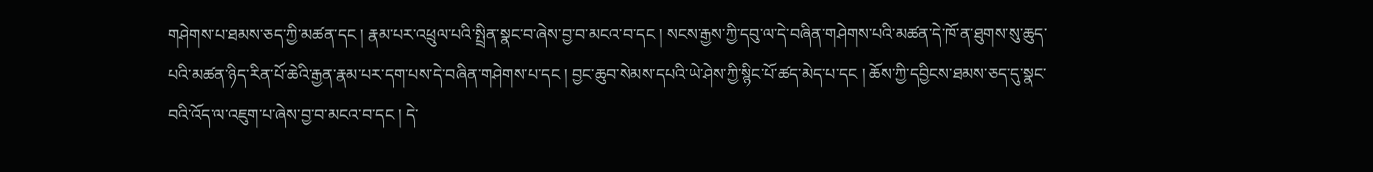གཤེགས་པ་ཐམས་ཅད་ཀྱི་མཚན་དང ། རྣམ་པར་འཕྲུལ་པའི་སྤྲིན་སྣང་བ་ཞེས་བྱ་བ་མངའ་བ་དང ། སངས་རྒྱས་ཀྱི་དབུ་ལ་དེ་བཞིན་གཤེགས་པའི་མཚན་དེ་ཁོ་ན་ཐུགས་སུ་ཆུད་པའི་མཚན་ཉིད་རིན་པོ་ཆེའི་རྒྱན་རྣམ་པར་དག་པས་དེ་བཞིན་གཤེགས་པ་དང ། བྱང་ཆུབ་སེམས་དཔའི་ཡེ་ཤེས་ཀྱི་སྙིང་པོ་ཚད་མེད་པ་དང ། ཆོས་ཀྱི་དབྱིངས་ཐམས་ཅད་དུ་སྣང་བའི་འོད་ལ་འཇུག་པ་ཞེས་བྱ་བ་མངའ་བ་དང ། དེ་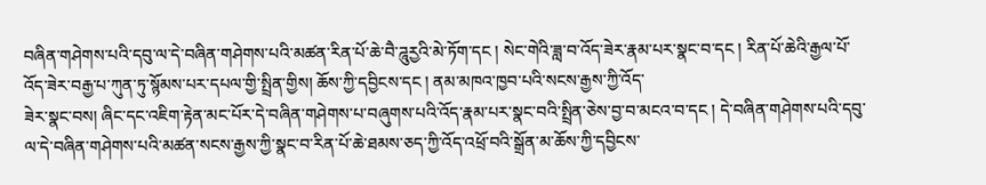བཞིན་གཤེགས་པའི་དབུ་ལ་དེ་བཞིན་གཤེགས་པའི་མཚན་རིན་པོ་ཆེ་བཻ་ཌཱུརྱའི་མེ་ཏོག་དང ། སེང་གེའི་ཟླ་བ་འོད་ཟེར་རྣམ་པར་སྣང་བ་དང ། རིན་པོ་ཆེའི་རྒྱལ་པོ་འོད་ཟེར་བརྒྱ་པ་ཀུན་ཏུ་སྙོམས་པར་དཔལ་གྱི་སྤྲིན་གྱིས། ཆོས་ཀྱི་དབྱིངས་དང ། ནམ་མཁའ་ཁྱབ་པའི་སངས་རྒྱས་ཀྱི་འོད་
ཟེར་སྣང་བས། ཞིང་དང་འཇིག་རྟེན་མང་པོར་དེ་བཞིན་གཤེགས་པ་བཞུགས་པའི་འོད་རྣམ་པར་སྣང་བའི་སྤྲིན་ཅེས་བྱ་བ་མངའ་བ་དང ། དེ་བཞིན་གཤེགས་པའི་དབུ་ལ་དེ་བཞིན་གཤེགས་པའི་མཚན་སངས་རྒྱས་ཀྱི་སྣང་བ་རིན་པོ་ཆེ་ཐམས་ཅད་ཀྱི་འོད་འཕྲོ་བའི་སྒྲོན་མ་ཆོས་ཀྱི་དབྱིངས་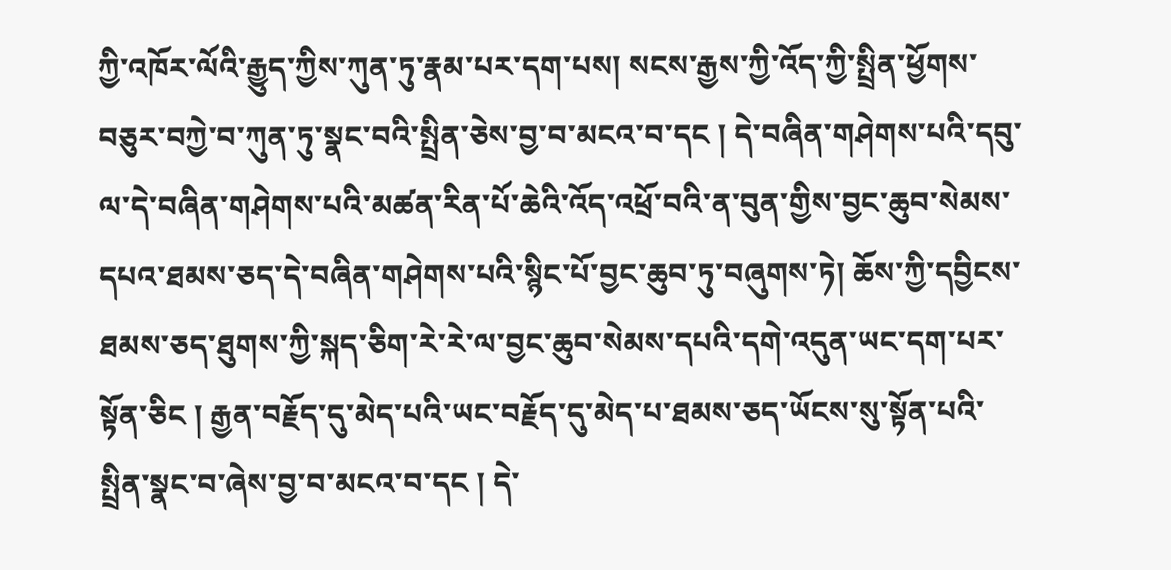ཀྱི་འཁོར་ལོའི་རྒྱུད་ཀྱིས་ཀུན་ཏུ་རྣམ་པར་དག་པས། སངས་རྒྱས་ཀྱི་འོད་ཀྱི་སྤྲིན་ཕྱོགས་བཅུར་བཀྱེ་བ་ཀུན་ཏུ་སྣང་བའི་སྤྲིན་ཅེས་བྱ་བ་མངའ་བ་དང ། དེ་བཞིན་གཤེགས་པའི་དབུ་ལ་དེ་བཞིན་གཤེགས་པའི་མཚན་རིན་པོ་ཆེའི་འོད་འཕྲོ་བའི་ན་བུན་གྱིས་བྱང་ཆུབ་སེམས་དཔའ་ཐམས་ཅད་དེ་བཞིན་གཤེགས་པའི་སྙིང་པོ་བྱང་ཆུབ་ཏུ་བཞུགས་ཏེ། ཆོས་ཀྱི་དབྱིངས་ཐམས་ཅད་ཐུགས་ཀྱི་སྐད་ཅིག་རེ་རེ་ལ་བྱང་ཆུབ་སེམས་དཔའི་དགེ་འདུན་ཡང་དག་པར་སྟོན་ཅིང ། རྒྱན་བརྗོད་དུ་མེད་པའི་ཡང་བརྗོད་དུ་མེད་པ་ཐམས་ཅད་ཡོངས་སུ་སྟོན་པའི་སྤྲིན་སྣང་བ་ཞེས་བྱ་བ་མངའ་བ་དང ། དེ་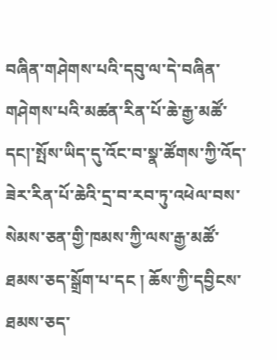བཞིན་གཤེགས་པའི་དབུ་ལ་དེ་བཞིན་གཤེགས་པའི་མཚན་རིན་པོ་ཆེ་རྒྱ་མཚོ་དང།་སྤོས་ཡིད་དུ་འོང་བ་སྣ་ཚོགས་ཀྱི་འོད་ཟེར་རིན་པོ་ཆེའི་དྲ་བ་རབ་ཏུ་འཕེལ་བས་སེམས་ཅན་གྱི་ཁམས་ཀྱི་ལས་རྒྱ་མཚོ་ཐམས་ཅད་སྒྲོག་པ་དང ། ཆོས་ཀྱི་དབྱིངས་ཐམས་ཅད་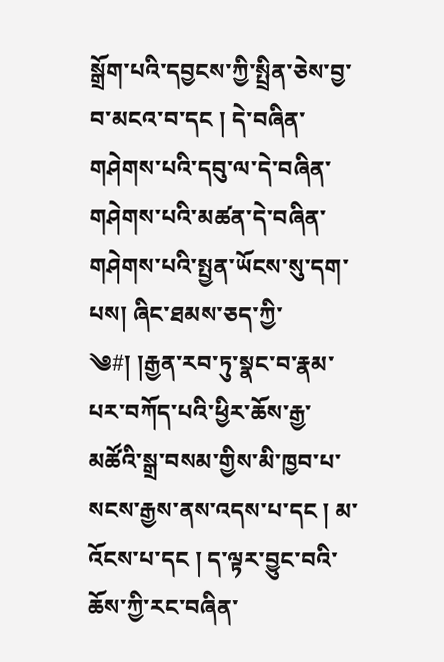སྒྲོག་པའི་དབྱངས་ཀྱི་སྤྲིན་ཅེས་བྱ་བ་མངའ་བ་དང ། དེ་བཞིན་གཤེགས་པའི་དབུ་ལ་དེ་བཞིན་གཤེགས་པའི་མཚན་དེ་བཞིན་གཤེགས་པའི་སྤྱན་ཡོངས་སུ་དག་པས། ཞིང་ཐམས་ཅད་ཀྱི་
༄#། །རྒྱན་རབ་ཏུ་སྣང་བ་རྣམ་པར་བཀོད་པའི་ཕྱིར་ཆོས་རྒྱ་མཚོའི་སྒྲ་བསམ་གྱིས་མི་ཁྱབ་པ་སངས་རྒྱས་ནས་འདས་པ་དང ། མ་འོངས་པ་དང ། ད་ལྟར་བྱུང་བའི་ཆོས་ཀྱི་རང་བཞིན་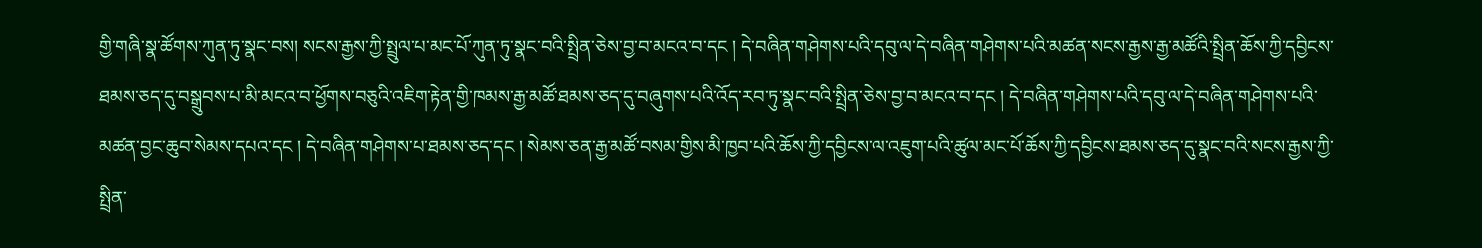གྱི་གཞི་སྣ་ཚོགས་ཀུན་ཏུ་སྣང་བས། སངས་རྒྱས་ཀྱི་སྤྲུལ་པ་མང་པོ་ཀུན་ཏུ་སྣང་བའི་སྤྲིན་ཅེས་བྱ་བ་མངའ་བ་དང ། དེ་བཞིན་གཤེགས་པའི་དབུ་ལ་དེ་བཞིན་གཤེགས་པའི་མཚན་སངས་རྒྱས་རྒྱ་མཚོའི་སྤྲིན་ཆོས་ཀྱི་དབྱིངས་ཐམས་ཅད་དུ་བསྒྲུབས་པ་མི་མངའ་བ་ཕྱོགས་བཅུའི་འཇིག་རྟེན་གྱི་ཁམས་རྒྱ་མཚོ་ཐམས་ཅད་དུ་བཞུགས་པའི་འོད་རབ་ཏུ་སྣང་བའི་སྤྲིན་ཅེས་བྱ་བ་མངའ་བ་དང ། དེ་བཞིན་གཤེགས་པའི་དབུ་ལ་དེ་བཞིན་གཤེགས་པའི་མཚན་བྱང་ཆུབ་སེམས་དཔའ་དང ། དེ་བཞིན་གཤེགས་པ་ཐམས་ཅད་དང ། སེམས་ཅན་རྒྱ་མཚོ་བསམ་གྱིས་མི་ཁྱབ་པའི་ཆོས་ཀྱི་དབྱིངས་ལ་འཇུག་པའི་ཚུལ་མང་པོ་ཆོས་ཀྱི་དབྱིངས་ཐམས་ཅད་དུ་སྣང་བའི་སངས་རྒྱས་ཀྱི་སྤྲིན་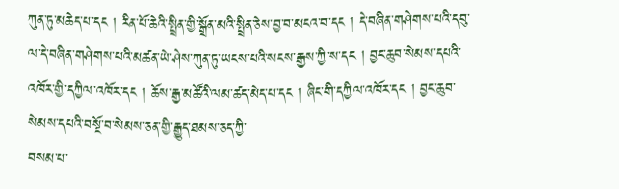ཀུན་ཏུ་མཆེད་པ་དང ། རིན་པོ་ཆེའི་སྤྲིན་གྱི་སྒྲོན་མའི་སྤྲིན་ཅེས་བྱ་བ་མངའ་བ་དང ། དེ་བཞིན་གཤེགས་པའི་དབུ་ལ་དེ་བཞིན་གཤེགས་པའི་མཚན་ཡེ་ཤེས་ཀུན་ཏུ་ཡངས་པའི་སངས་རྒྱས་ཀྱི་ས་དང ། བྱང་ཆུབ་སེམས་དཔའི་འཁོར་གྱི་དཀྱིལ་འཁོར་དང ། ཆོས་རྒྱ་མཚོའི་ལམ་ཚད་མེད་པ་དང ། ཞིང་གི་དཀྱིལ་འཁོར་དང ། བྱང་ཆུབ་སེམས་དཔའི་བསྔོ་བ་སེམས་ཅན་གྱི་རྒྱུད་ཐམས་ཅད་ཀྱི་
བསམ་པ་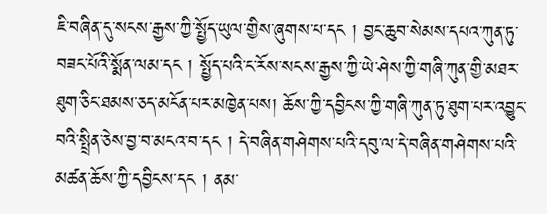ཇི་བཞིན་དུ་སངས་རྒྱས་ཀྱི་སྤྱོད་ཡུལ་གྱིས་ཞུགས་པ་དང ། བྱང་ཆུབ་སེམས་དཔའ་ཀུན་ཏུ་བཟང་པོའི་སྨོན་ལམ་དང ། སྤྱོད་པའི་ང་རོས་སངས་རྒྱས་ཀྱི་ཡེ་ཤེས་ཀྱི་གཞི་ཀུན་གྱི་མཐར་ཐུག་ཅིང་ཐམས་ཅད་མངོན་པར་མཁྱེན་པས། ཆོས་ཀྱི་དབྱིངས་ཀྱི་གཞི་ཀུན་ཏུ་ཐུག་པར་འབྱུང་བའི་སྤྲིན་ཅེས་བྱ་བ་མངའ་བ་དང ། དེ་བཞིན་གཤེགས་པའི་དབུ་ལ་དེ་བཞིན་གཤེགས་པའི་མཚན་ཆོས་ཀྱི་དབྱིངས་དང ། ནམ་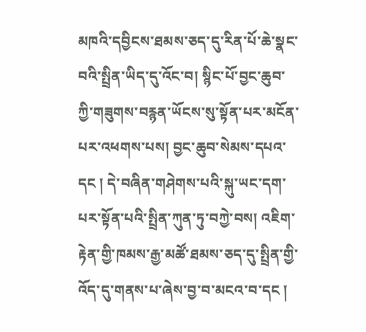མཁའི་དབྱིངས་ཐམས་ཅད་དུ་རིན་པོ་ཆེ་སྣང་བའི་སྤྲིན་ཡིད་དུ་འོང་བ། སྙིང་པོ་བྱང་ཆུབ་ཀྱི་གཟུགས་བརྙན་ཡོངས་སུ་སྟོན་པར་མངོན་པར་འཕགས་པས། བྱང་ཆུབ་སེམས་དཔའ་དང ། དེ་བཞིན་གཤེགས་པའི་སྐུ་ཡང་དག་པར་སྟོན་པའི་སྤྲིན་ཀུན་ཏུ་བཀྱེ་བས། འཇིག་རྟེན་གྱི་ཁམས་རྒྱ་མཚོ་ཐམས་ཅད་དུ་སྤྲིན་གྱི་འོད་དུ་གནས་པ་ཞེས་བྱ་བ་མངའ་བ་དང །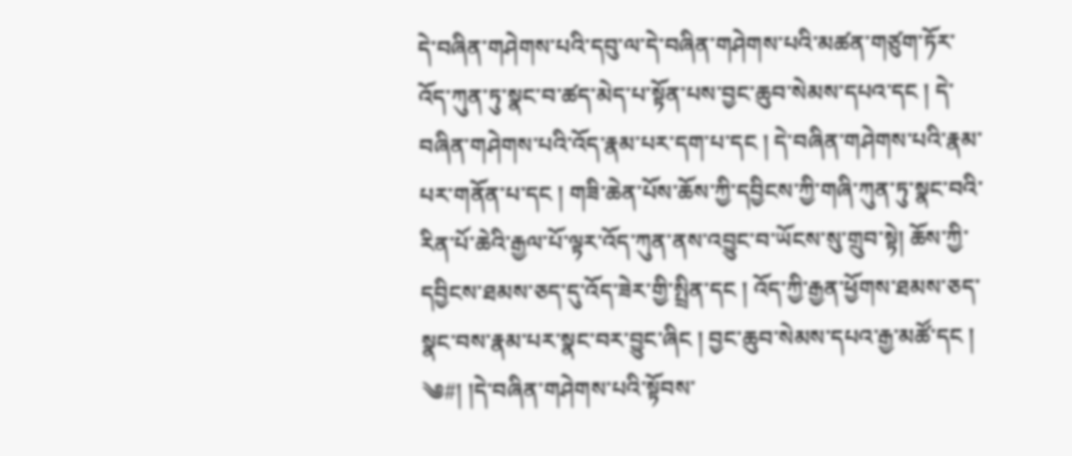དེ་བཞིན་གཤེགས་པའི་དབུ་ལ་དེ་བཞིན་གཤེགས་པའི་མཚན་གཙུག་ཏོར་འོད་ཀུན་ཏུ་སྣང་བ་ཚད་མེད་པ་སྟོན་པས་བྱང་ཆུབ་སེམས་དཔའ་དང ། དེ་བཞིན་གཤེགས་པའི་འོད་རྣམ་པར་དག་པ་དང ། དེ་བཞིན་གཤེགས་པའི་རྣམ་པར་གནོན་པ་དང ། གཟི་ཆེན་པོས་ཆོས་ཀྱི་དབྱིངས་ཀྱི་གཞི་ཀུན་ཏུ་སྣང་བའི་རིན་པོ་ཆེའི་རྒྱལ་པོ་ལྟར་འོད་ཀུན་ནས་འབྱུང་བ་ཡོངས་སུ་གྲུབ་སྟེ། ཆོས་ཀྱི་དབྱིངས་ཐམས་ཅད་དུ་འོད་ཟེར་གྱི་སྤྲིན་དང ། འོད་ཀྱི་རྒྱན་ཕྱོགས་ཐམས་ཅད་སྣང་བས་རྣམ་པར་སྣང་བར་བྱུང་ཞིང ། བྱང་ཆུབ་སེམས་དཔའ་རྒྱ་མཚོ་དང །
༄#། །དེ་བཞིན་གཤེགས་པའི་སྟོབས་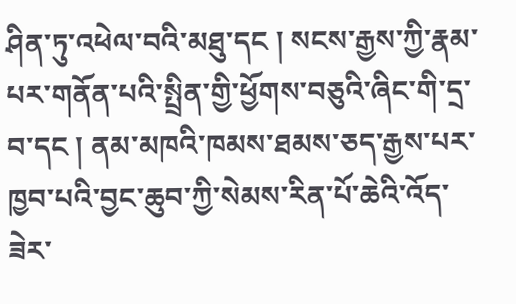ཤིན་ཏུ་འཕེལ་བའི་མཐུ་དང ། སངས་རྒྱས་ཀྱི་རྣམ་པར་གནོན་པའི་སྤྲིན་གྱི་ཕྱོགས་བཅུའི་ཞིང་གི་དྲ་བ་དང ། ནམ་མཁའི་ཁམས་ཐམས་ཅད་རྒྱས་པར་ཁྱབ་པའི་བྱང་ཆུབ་ཀྱི་སེམས་རིན་པོ་ཆེའི་འོད་ཟེར་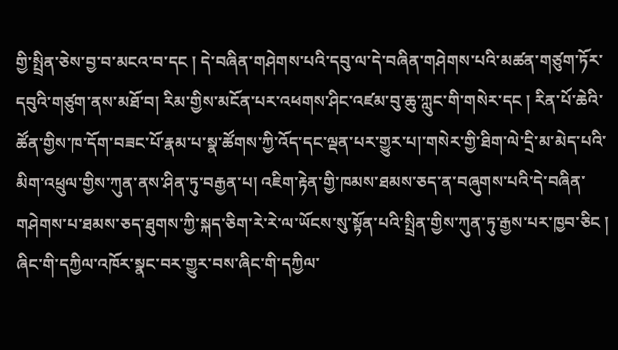གྱི་སྤྲིན་ཅེས་བྱ་བ་མངའ་བ་དང ། དེ་བཞིན་གཤེགས་པའི་དབུ་ལ་དེ་བཞིན་གཤེགས་པའི་མཚན་གཙུག་ཏོར་དབུའི་གཙུག་ནས་མཐོ་བ། རིམ་གྱིས་མངོན་པར་འཕགས་ཤིང་འཛམ་བུ་ཆུ་ཀླུང་གི་གསེར་དང ། རིན་པོ་ཆེའི་ཚོན་གྱིས་ཁ་དོག་བཟང་པོ་རྣམ་པ་སྣ་ཚོགས་ཀྱི་འོད་དང་ལྡན་པར་གྱུར་པ།་གསེར་གྱི་ཐིག་ལེ་དྲི་མ་མེད་པའི་མིག་འཕྲུལ་གྱིས་ཀུན་ནས་ཤིན་ཏུ་བརྒྱན་པ། འཇིག་རྟེན་གྱི་ཁམས་ཐམས་ཅད་ན་བཞུགས་པའི་དེ་བཞིན་གཤེགས་པ་ཐམས་ཅད་ཐུགས་ཀྱི་སྐད་ཅིག་རེ་རེ་ལ་ཡོངས་སུ་སྟོན་པའི་སྤྲིན་གྱིས་ཀུན་ཏུ་རྒྱས་པར་ཁྱབ་ཅིང ། ཞིང་གི་དཀྱིལ་འཁོར་སྣང་བར་གྱུར་བས་ཞིང་གི་དཀྱིལ་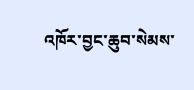འཁོར་བྱང་ཆུབ་སེམས་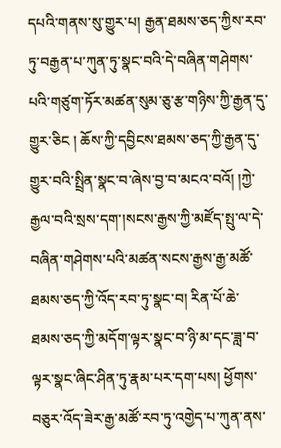དཔའི་གནས་སུ་གྱུར་པ། རྒྱན་ཐམས་ཅད་ཀྱིས་རབ་ཏུ་བརྒྱན་པ་ཀུན་ཏུ་སྣང་བའི་དེ་བཞིན་གཤེགས་པའི་གཙུག་ཏོར་མཚན་སུམ་ཅུ་རྩ་གཉིས་ཀྱི་རྒྱན་དུ་གྱུར་ཅིང ། ཆོས་ཀྱི་དབྱིངས་ཐམས་ཅད་ཀྱི་རྒྱན་དུ་གྱུར་བའི་སྤྲིན་སྣང་བ་ཞེས་བྱ་བ་མངའ་བའོ། །ཀྱེ་རྒྱལ་བའི་སྲས་དག་།སངས་རྒྱས་ཀྱི་མཛོད་སྤུ་ལ་དེ་བཞིན་གཤེགས་པའི་མཚན་སངས་རྒྱས་རྒྱ་མཚོ་ཐམས་ཅད་ཀྱི་འོད་རབ་ཏུ་སྣང་བ། རིན་པོ་ཆེ་
ཐམས་ཅད་ཀྱི་མདོག་ལྟར་སྣང་བ་ཉི་མ་དང་ཟླ་བ་ལྟར་སྣང་ཞིང་ཤིན་ཏུ་རྣམ་པར་དག་པས། ཕྱོགས་བཅུར་འོད་ཟེར་རྒྱ་མཚོ་རབ་ཏུ་འགྱེད་པ་ཀུན་ནས་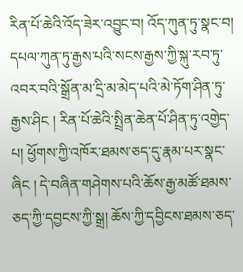རིན་པོ་ཆེའི་འོད་ཟེར་འབྱུང་བ། འོད་ཀུན་ཏུ་སྣང་བ། དཔལ་ཀུན་ཏུ་རྒྱས་པའི་སངས་རྒྱས་ཀྱི་སྐུ་རབ་ཏུ་འབར་བའི་སྒྲོན་མ་དྲི་མ་མེད་པའི་མེ་ཏོག་ཤིན་ཏུ་རྒྱས་ཤིང ། རིན་པོ་ཆེའི་སྤྲིན་ཆེན་པོ་ཤིན་ཏུ་འགྱེད་པ། ཕྱོགས་ཀྱི་འཁོར་ཐམས་ཅད་དུ་རྣམ་པར་སྣང་ཞིང ། དེ་བཞིན་གཤེགས་པའི་ཆོས་རྒྱ་མཚོ་ཐམས་ཅད་ཀྱི་དབྱངས་ཀྱི་སྒྲ། ཆོས་ཀྱི་དབྱིངས་ཐམས་ཅད་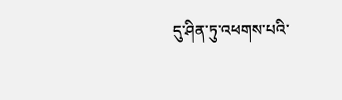དུ་ཤིན་ཏུ་འཕགས་པའི་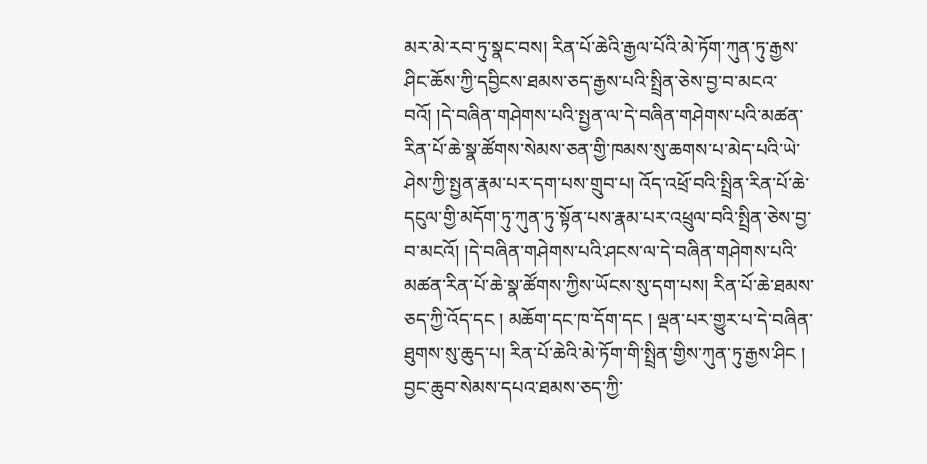མར་མེ་རབ་ཏུ་སྣང་བས། རིན་པོ་ཆེའི་རྒྱལ་པོའི་མེ་ཏོག་ཀུན་ཏུ་རྒྱས་ཤིང་ཆོས་ཀྱི་དབྱིངས་ཐམས་ཅད་རྒྱས་པའི་སྤྲིན་ཅེས་བྱ་བ་མངའ་བའོ། །དེ་བཞིན་གཤེགས་པའི་སྤྱན་ལ་དེ་བཞིན་གཤེགས་པའི་མཚན་རིན་པོ་ཆེ་སྣ་ཚོགས་སེམས་ཅན་གྱི་ཁམས་སུ་ཆགས་པ་མེད་པའི་ཡེ་ཤེས་ཀྱི་སྤྱན་རྣམ་པར་དག་པས་གྲུབ་པ། འོད་འཕྲོ་བའི་སྤྲིན་རིན་པོ་ཆེ་དངུལ་གྱི་མདོག་ཏུ་ཀུན་ཏུ་སྟོན་པས་རྣམ་པར་འཕྲུལ་བའི་སྤྲིན་ཅེས་བྱ་བ་མངའོ། །དེ་བཞིན་གཤེགས་པའི་ཤངས་ལ་དེ་བཞིན་གཤེགས་པའི་མཚན་རིན་པོ་ཆེ་སྣ་ཚོགས་ཀྱིས་ཡོངས་སུ་དག་པས། རིན་པོ་ཆེ་ཐམས་ཅད་ཀྱི་འོད་དང ། མཆོག་དང་ཁ་དོག་དང ། ལྡན་པར་གྱུར་པ་དེ་བཞིན་ཐུགས་སུ་ཆུད་པ། རིན་པོ་ཆེའི་མེ་ཏོག་གི་སྤྲིན་གྱིས་ཀུན་ཏུ་རྒྱས་ཤིང ། བྱང་ཆུབ་སེམས་དཔའ་ཐམས་ཅད་ཀྱི་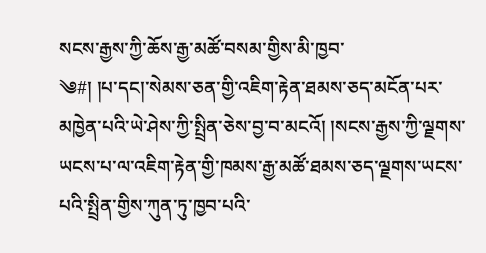སངས་རྒྱས་ཀྱི་ཆོས་རྒྱ་མཚོ་བསམ་གྱིས་མི་ཁྱབ་
༄#། །པ་དང།་སེམས་ཅན་གྱི་འཇིག་རྟེན་ཐམས་ཅད་མངོན་པར་མཁྱེན་པའི་ཡེ་ཤེས་ཀྱི་སྤྲིན་ཅེས་བྱ་བ་མངའོ། །སངས་རྒྱས་ཀྱི་ལྗགས་ཡངས་པ་ལ་འཇིག་རྟེན་གྱི་ཁམས་རྒྱ་མཚོ་ཐམས་ཅད་ལྗགས་ཡངས་པའི་སྤྲིན་གྱིས་ཀུན་ཏུ་ཁྱབ་པའི་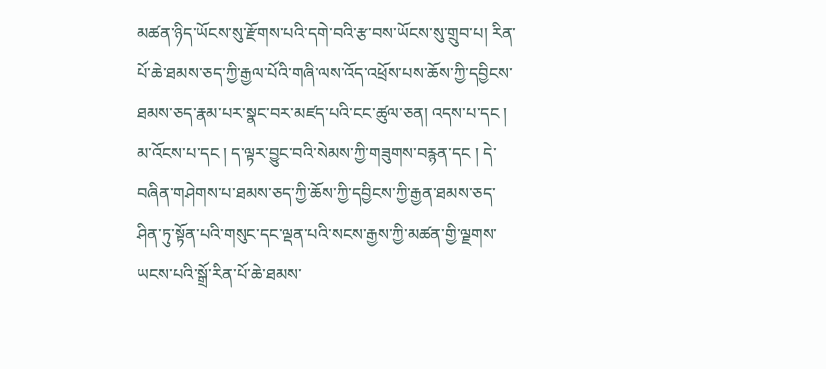མཚན་ཉིད་ཡོངས་སུ་རྫོགས་པའི་དགེ་བའི་རྩ་བས་ཡོངས་སུ་གྲུབ་པ། རིན་པོ་ཆེ་ཐམས་ཅད་ཀྱི་རྒྱལ་པོའི་གཞི་ལས་འོད་འཕྲོས་པས་ཆོས་ཀྱི་དབྱིངས་ཐམས་ཅད་རྣམ་པར་སྣང་བར་མཛད་པའི་ངང་ཚུལ་ཅན། འདས་པ་དང ། མ་འོངས་པ་དང ། ད་ལྟར་བྱུང་བའི་སེམས་ཀྱི་གཟུགས་བརྙན་དང ། དེ་བཞིན་གཤེགས་པ་ཐམས་ཅད་ཀྱི་ཆོས་ཀྱི་དབྱིངས་ཀྱི་རྒྱན་ཐམས་ཅད་ཤིན་ཏུ་སྟོན་པའི་གསུང་དང་ལྡན་པའི་སངས་རྒྱས་ཀྱི་མཚན་གྱི་ལྗགས་ཡངས་པའི་སྒྲོ་རིན་པོ་ཆེ་ཐམས་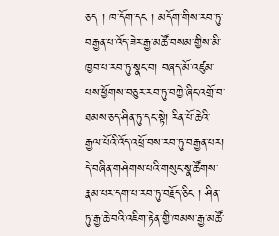ཅད ། ཁ་དོག་དང ། མདོག་གིས་རབ་ཏུ་བརྒྱན་པ་འོད་ཟེར་རྒྱ་མཚོ་བསམ་གྱིས་མི་ཁྱབ་པ་རབ་ཏུ་སྣང་བ། བཞད་མོ་འཛུམ་པས་ཕྱོགས་བཅུར་རབ་ཏུ་བཀྱེ་ཞིང་འགྲོ་བ་ཐམས་ཅད་ཤིན་ཏུ་དང་སྟེ། རིན་པོ་ཆེའི་རྒྱལ་པོའི་འོད་འཕྲོ་བས་རབ་ཏུ་བརྒྱན་པར། དེ་བཞིན་གཤེགས་པའི་གསུང་སྣ་ཚོགས་རྣམ་པར་དག་པ་རབ་ཏུ་བརྗོད་ཅིང ། ཤིན་ཏུ་རྒྱ་ཆེ་བའི་འཇིག་རྟེན་གྱི་ཁམས་རྒྱ་མཚོ་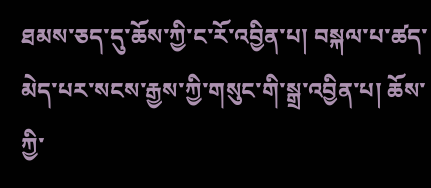ཐམས་ཅད་དུ་ཆོས་ཀྱི་ང་རོ་འབྱིན་པ། བསྐལ་པ་ཚད་མེད་པར་སངས་རྒྱས་ཀྱི་གསུང་གི་སྒྲ་འབྱིན་པ། ཆོས་ཀྱི་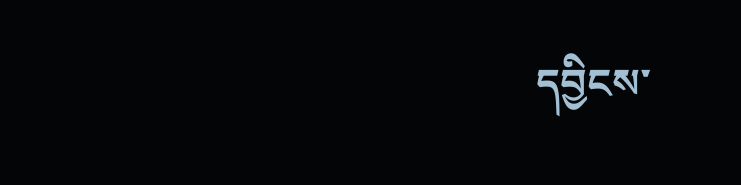དབྱིངས་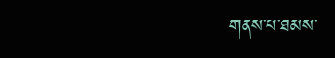གནས་པ་ཐམས་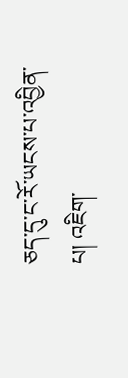ཅད་དུ་ང་རོ་ཡངས་པ་འབྱིན་པ། འཇིག་